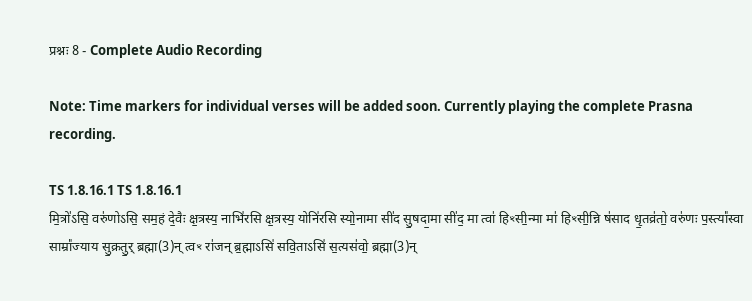प्रश्नः 8 - Complete Audio Recording

Note: Time markers for individual verses will be added soon. Currently playing the complete Prasna recording.

TS 1.8.16.1 TS 1.8.16.1
मि॒त्रो॑ऽसि॒ वरु॑णोऽसि॒ सम॒हं दे॒वैः क्ष॒त्रस्य॒ नाभि॑रसि क्ष॒त्रस्य॒ योनि॑रसि स्यो॒नामा सी॑द सु॒षदा॒मा सी॑द॒ मा त्वा॑ हिꣳसी॒न्मा मा॑ हिꣳसी॒न्नि ष॑साद धृ॒तव्र॑तो॒ वरु॑णः प॒स्त्या᳚स्वा साम्रा᳚ज्याय सु॒क्रतु॒र् ब्रह्मा(3)न् त्वꣳ रा॑जन् ब्र॒ह्माऽसि॑ सवि॒ताऽसि॑ स॒त्यस॑वो॒ ब्रह्मा(3)न्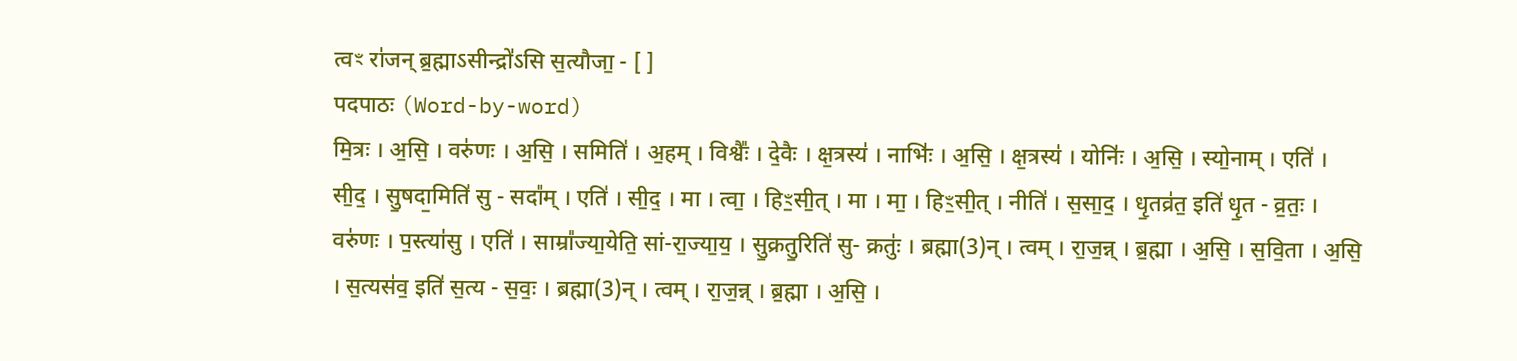त्वꣳ रा॑जन् ब्र॒ह्माऽसीन्द्रो॑ऽसि स॒त्यौजा॒ - [ ]
पदपाठः (Word-by-word)
मि॒त्रः । अ॒सि॒ । वरु॑णः । अ॒सि॒ । समिति॑ । अ॒हम् । विश्वैः᳚ । दे॒वैः । क्ष॒त्रस्य॑ । नाभिः॑ । अ॒सि॒ । क्ष॒त्रस्य॑ । योनिः॑ । अ॒सि॒ । स्यो॒नाम् । एति॑ । सी॒द॒ । सु॒षदा॒मिति॑ सु - सदा᳚म् । एति॑ । सी॒द॒ । मा । त्वा॒ । हिꣳ॒सी॒त् । मा । मा॒ । हिꣳ॒सी॒त् । नीति॑ । स॒सा॒द॒ । धृ॒तव्र॑त॒ इति॑ धृ॒त - व्र॒तः॒ । वरु॑णः । प॒स्त्या॑सु । एति॑ । साम्रा᳚ज्या॒येति॒ सां-रा॒ज्या॒य॒ । सु॒क्रतु॒रिति॑ सु- क्रतुः॑ । ब्रह्मा(3)न् । त्वम् । रा॒ज॒न्न् । ब्र॒ह्मा । अ॒सि॒ । स॒वि॒ता । अ॒सि॒ । स॒त्यस॑व॒ इति॑ स॒त्य - स॒वः॒ । ब्रह्मा(3)न् । त्वम् । रा॒ज॒न्न् । ब्र॒ह्मा । अ॒सि॒ ।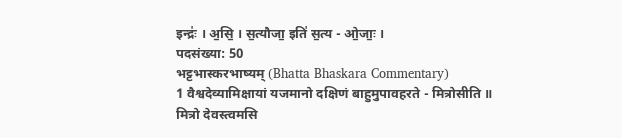इन्द्रः॑ । अ॒सि॒ । स॒त्यौजा॒ इति॑ स॒त्य - ओ॒जाः॒ ।
पदसंख्या: 50
भट्टभास्करभाष्यम् (Bhatta Bhaskara Commentary)
1 वैश्वदेव्यामिक्षायां यजमानो दक्षिणं बाहुमुपावहरते - मित्रोसीति ॥ मित्रो देवस्त्वमसि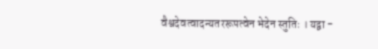वैश्वदेवत्वादन्यतररूपत्वेन भेदेन स्तुतिः । यद्वा -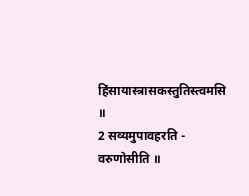हिंसायास्त्रासकस्तुतिस्त्वमसि ॥
2 सव्यमुपावहरति - वरुणोसीति ॥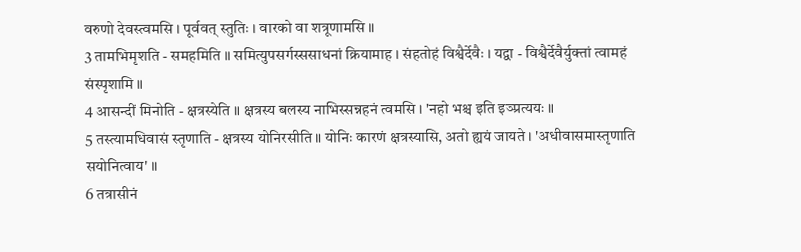वरुणो देवस्त्वमसि । पूर्ववत् स्तुतिः । वारको वा शत्रूणामसि ॥
3 तामभिमृशति - समहमिति ॥ समित्युपसर्गस्ससाधनां क्रियामाह । संहतोहं विश्वैर्देवैः । यद्वा - विश्वैर्देवैर्युक्तां त्वामहं संस्पृशामि ॥
4 आसन्दीं मिनोति - क्षत्रस्येति ॥ क्षत्रस्य बलस्य नाभिस्सन्नहनं त्वमसि । 'नहो भश्च इति इञ्प्रत्ययः ॥
5 तस्त्यामधिवासं स्तृणाति - क्षत्रस्य योनिरसीति ॥ योनिः कारणं क्षत्रस्यासि, अतो ह्ययं जायते । 'अधीवासमास्तृणाति सयोनित्वाय' ॥
6 तत्रासीनं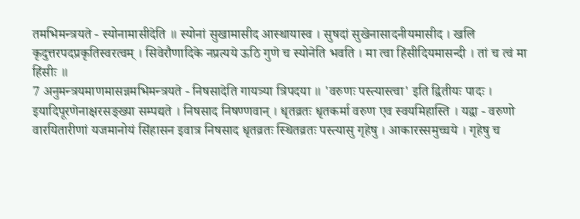तमभिमन्त्रयते - स्योनामासीदेति ॥ स्योनां सुखामासीद आस्थायास्व । सुषदां सुखेनासादनीयमासीद । खलि कृदुत्तरपदप्रकृतिस्वरत्वम् । सिवेरौणादिके नप्रत्यये ऊठि गुणे च स्योनेति भवति । मा त्वा हिंसीदियमासन्दी । तां च त्वं मा हिंसीः ॥
7 अनुमन्त्रयमाणमासन्नमभिमन्त्रयते - निषसादेति गायत्र्या त्रिपदया ॥ 'वरुणः पस्त्यास्त्वा' इति द्वितीयः पादः । इयादिपूरणेनाक्षरसङ्ख्या सम्पद्यते । निषसाद निषण्णवान् । धृतव्रतः धृतकर्मा वरुण एव स्वयमिहास्ति । यद्वा - वरुणो वारयितारीणां यजमानोयं सिंहासन इवात्र निषसाद धृतव्रतः स्थितव्रतः पस्त्यासु गृहेषु । आकारस्समुच्चये । गृहेषु च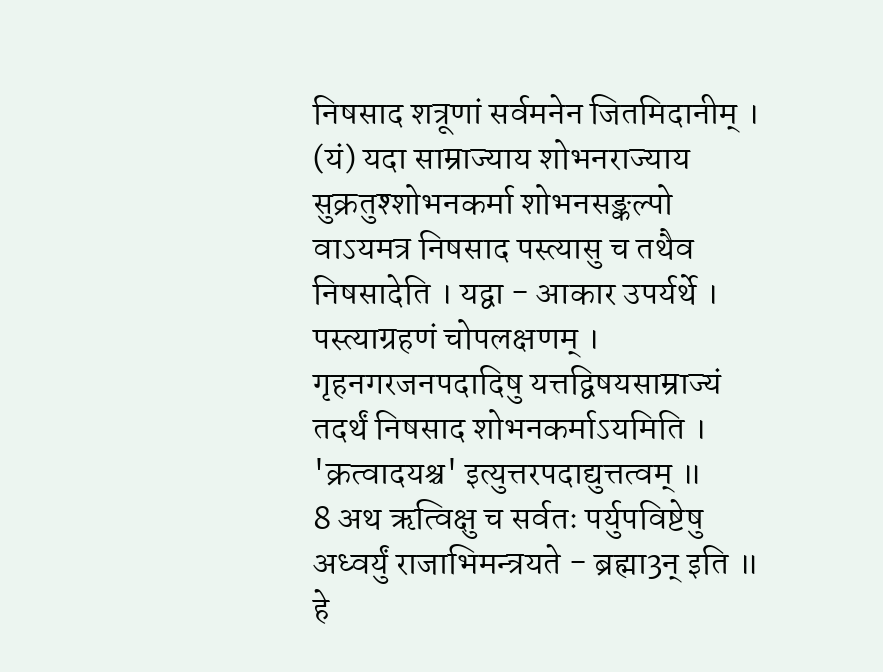निषसाद शत्रूणां सर्वमनेन जितमिदानीम् । (यं) यदा साम्राज्याय शोभनराज्याय सुक्रतुश्शोभनकर्मा शोभनसङ्कल्पो वाऽयमत्र निषसाद पस्त्यासु च तथैव निषसादेति । यद्वा - आकार उपर्यर्थे । पस्त्याग्रहणं चोपलक्षणम् । गृहनगरजनपदादिषु यत्तद्विषयसाम्राज्यं तदर्थं निषसाद शोभनकर्माऽयमिति । 'क्रत्वादयश्च' इत्युत्तरपदाद्युत्तत्वम् ॥
8 अथ ऋत्विक्षु च सर्वतः पर्युपविष्टेषु अध्वर्युं राजाभिमन्त्रयते - ब्रह्मा3न् इति ॥ हे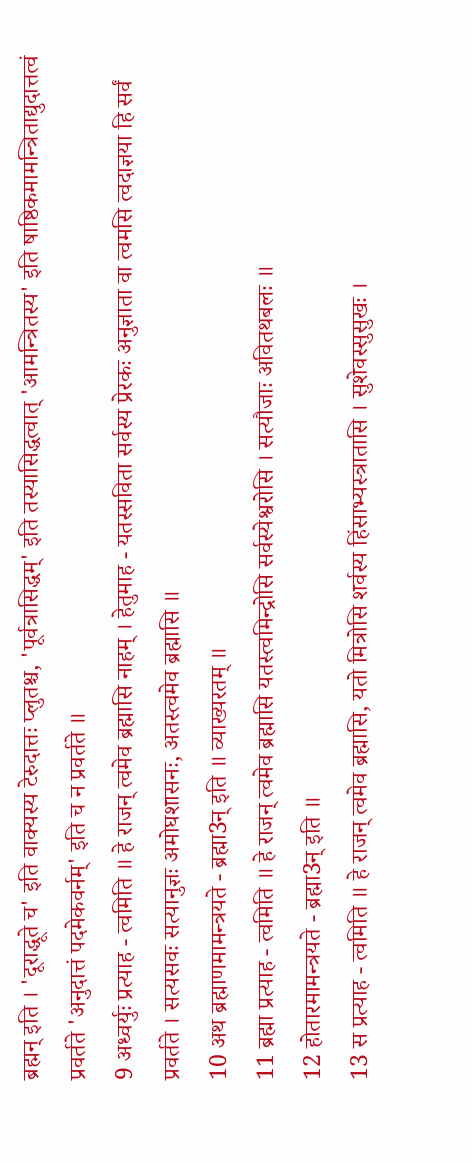ब्रह्मन् इति । 'दूराद्धूते च' इति वाक्यस्य टेरुदात्तः प्लुतश्च, 'पूर्वत्रासिद्धम्' इति तस्यासिद्धत्वात् 'आमन्त्रितस्य' इति षाष्ठिकमामन्त्रिताद्युदात्तत्वं प्रवर्तते 'अनुदात्तं पदमेकवर्नम्' इति च न प्रवर्तते ॥
9 अध्वर्युः प्रत्याह - त्वमिति ॥ हे राजन् त्वमेव ब्रह्मासि नाहम् । हेतुमाह - यतस्सविता सर्वस्य प्रेरकः अनुज्ञाता वा त्वमसि त्वदाज्ञया हि सर्वं प्रवर्तते । सत्यसवः सत्यानुज्ञः अमोघशासनः, अतस्त्वमेव ब्रह्मासि ॥
10 अथ ब्रह्माणमामन्त्रयते - ब्रह्मा3न् इति ॥ व्याख्यरतम् ॥
11 ब्रह्मा प्रत्याह - त्वमिति ॥ हे राजन् त्वमेव ब्रह्मासि यतस्त्वमिन्द्रोसि सर्वस्येश्वरोसि । सत्यौजाः अवितथबलः ॥
12 होतारमामन्त्रयते - ब्रह्मा3न् इति ॥
13 स प्रत्याह - त्वमिति ॥ हे राजन् त्वमेव ब्रह्मासि, यतो मित्रोसि शर्वस्य हिंसाभ्यस्त्रातासि । सुशेवस्सुसुखः ।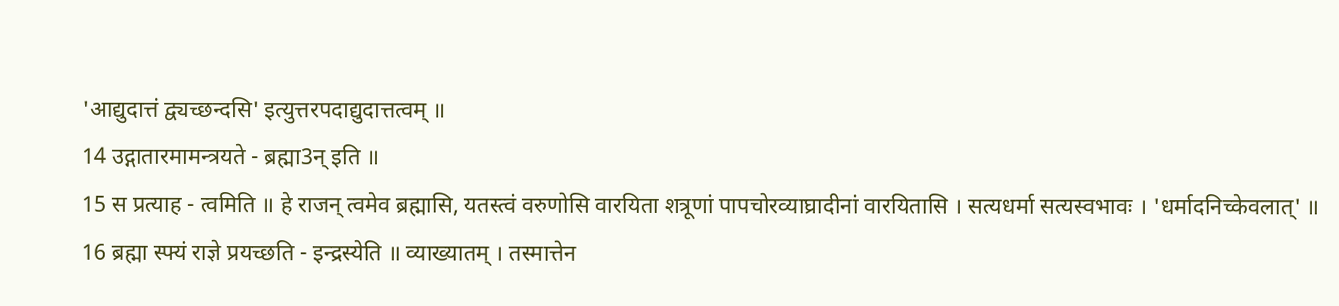'आद्युदात्तं द्व्यच्छन्दसि' इत्युत्तरपदाद्युदात्तत्वम् ॥
14 उद्गातारमामन्त्रयते - ब्रह्मा3न् इति ॥
15 स प्रत्याह - त्वमिति ॥ हे राजन् त्वमेव ब्रह्मासि, यतस्त्वं वरुणोसि वारयिता शत्रूणां पापचोरव्याघ्रादीनां वारयितासि । सत्यधर्मा सत्यस्वभावः । 'धर्मादनिच्केवलात्' ॥
16 ब्रह्मा स्फ्यं राज्ञे प्रयच्छति - इन्द्रस्येति ॥ व्याख्यातम् । तस्मात्तेन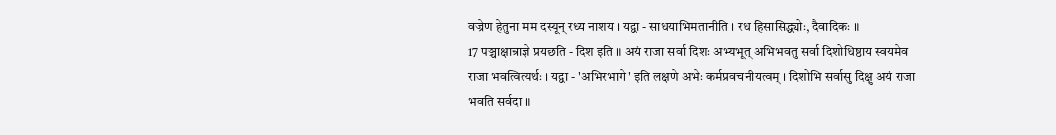वज्रेण हेतुना मम दस्यून् रध्य नाशय । यद्वा - साधयाभिमतानीति । रध हिसासिद्ध्योः, दैवादिकः ॥
17 पञ्चाक्षान्राज्ञे प्रयछति - दिश इति ॥ अयं राजा सर्वा दिशः अभ्यभूत् अभिभवतु सर्वा दिशोधिष्ठाय स्वयमेव राजा भवत्वित्यर्थः । यद्वा - 'अभिरभागे' इति लक्षणे अभेः कर्मप्रवचनीयत्वम् । दिशोभि सर्वासु दिक्षु अयं राजा भवति सर्वदा ॥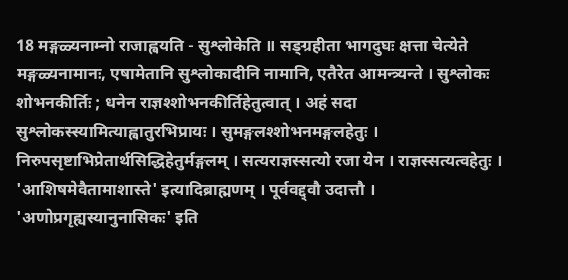18 मङ्गळ्यनाम्नो राजाह्वयति - सुश्लोकेति ॥ सङ्ग्रहीता भागदुघः क्षत्ता चेत्येते मङ्गळ्यनामानः, एषामेतानि सुश्लोकादीनि नामानि, एतैरेत आमन्त्र्यन्ते । सुश्लोकः शोभनकीर्तिः ; धनेन राज्ञश्शोभनकीर्तिहेतुत्वात् । अहं सदा सुश्लोकस्स्यामित्याह्वातुरभिप्रायः । सुमङ्गलश्शोभनमङ्गलहेतुः । निरुपसृष्टाभिप्रेतार्थसिद्धिहेतुर्मङ्गलम् । सत्यराज्ञस्सत्यो रजा येन । राज्ञस्सत्यत्वहेतुः । 'आशिषमेवैतामाशास्ते' इत्यादिब्राह्मणम् । पूर्ववद्द्वौ उदात्तौ । 'अणोप्रगृह्यस्यानुनासिकः' इति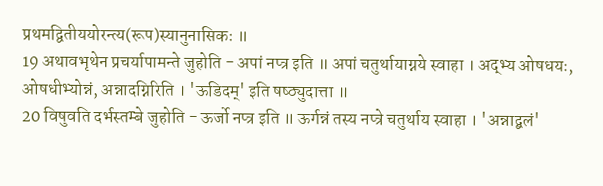प्रथमद्वितीययोरन्त्य(रूप)स्यानुनासिकः ॥
19 अथावभृथेन प्रचर्यापामन्ते जुहोति - अपां नप्त्र इति ॥ अपां चतुर्थायाग्नये स्वाहा । अद्भ्य ओषधयः, ओषधीभ्योन्नं, अन्नादग्निरिति । 'ऊडिदम्' इति षष्ठ्युदात्ता ॥
20 विषुवति दर्भस्तम्बे जुहोति - ऊर्जो नप्त्र इति ॥ ऊर्गन्नं तस्य नप्त्रे चतुर्थाय स्वाहा । 'अन्नाद्बलं'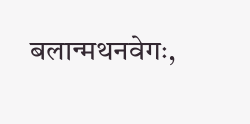बलान्मथनवेगः,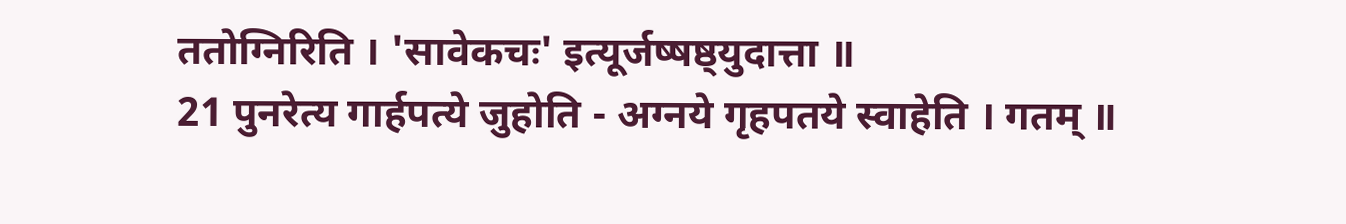ततोग्निरिति । 'सावेकचः' इत्यूर्जष्षष्ठ्युदात्ता ॥
21 पुनरेत्य गार्हपत्ये जुहोति - अग्नये गृहपतये स्वाहेति । गतम् ॥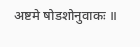अष्टमे षोडशोनुवाकः ॥